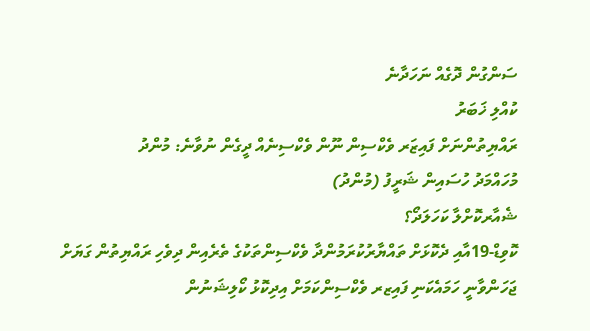ސަންގުން ދޮގެއް ނަހަދާނެ
ކުއްލި ޚަބަރު
ރައްޔިތުންނަށް ފައިޒަރ ވެކްސިން ނޫން ވެކްސިނެއް ދީގެން ނުވާނެ: މުންދު
މުހައްމަދު ހުސައިން ޝަރީފު (މުންދު)
ޝެއާރކޮށްލާ ކަހަލަދޯ؟
ކޮވިޑް-19އާއި ދެކޮޅަށް ތައްޔާރުކުރަމުންދާ ވެކްސިންތަކުގެ ތެރެއިން ދިވެހި ރައްޔިތުން ގަޔަށް ޖަހަންވާނީ ހަމައެކަނި ފައިޒރ ވެކްސިންކަމަށް އިދިކޮޅު ކޯލިޝަނުން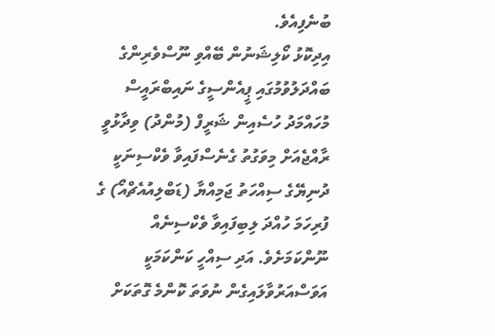ބުނެފިއެވެ.
އިދިކޮޅު ކޯލިޝަނުން ބޭއްވި ނޫސްވެރިންގެ ބައްދަލުވުމުގައި ޕީއެންސީގެ ނައިބްރައީސް މުހައްމަދު ހުސެއިން ޝަރީފް (މުންދު) ވިދާޅުވީ ރާއްޖެއަށް މިވަގުތު ގެނެސްފައިވާ ވެކްސިނަކީ ދުނިޔޭގެ ސިއްހަތު ޖަމިއްޔާ (ޑަބްލިއުއެޗްއޯ) ގެ ފުރިހަމަ ހުއްދަ ލިބިފައިވާ ވެކްސިނެއް ނޫންކަމަށެވެ. އަދި ސިއްހީ ކަންކަމަކީ އަވަސްއަރުވާލައިގެން ނުވަތަ ކޮންމެ ގޮތަކަށް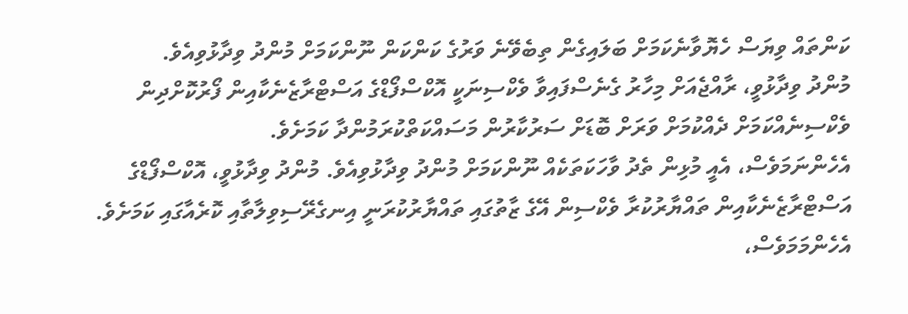ކަންތައް ވިޔަސް ހެޔޮވާނެކަމަށް ބަލައިގެން ތިބެވޭނެ ވަރުގެ ކަންކަން ނޫންކަމަށް މުންދު ވިދާޅުވިއެވެ.
މުންދު ވިދާޅުވީ، ރާއްޖެއަށް މިހާރު ގެނެސްފައިވާ ވެކްސިނަކީ އޮކްސްފޯޑްގެ އަސްޓްރާޒެނެކާއިން ފޯރުކޮށްދިން ވެކްސިނެއްކަމަށް ދެއްކުމަށް ވަރަށް ބޮޑަށް ސަރުކާރުން މަސައްކަތްކުރަމުންދާ ކަމަށެވެ.
އެހެންނަމަވެސް، އެއީ މުޅިން ތެދު ވާހަކަތަކެއް ނޫންކަމަށް މުންދު ވިދާޅުވިއެވެ. މުންދު ވިދާޅުވީ، އޮކްސްފޯޑްގެ އަސްޓްރާޒެނެކާއިން ތައްޔާރުކުރާ ވެކްސިން އޭގެ ޒާތުގައި ތައްޔާރުކުރަނީ އިނގެރޭސިވިލާތާއި ކޮރެއާގައި ކަމަށެވެ. އެހެންމަމަވެސް،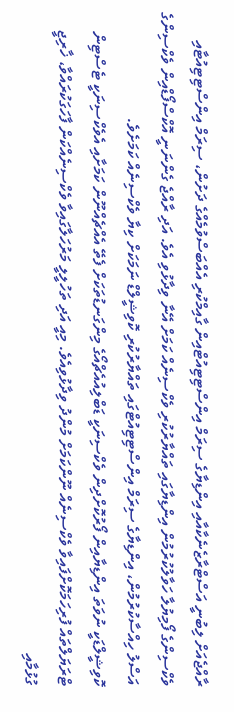ރާއްޖެއަށް ލިބުނީ އަސްޓްރާޒެނެކާއާއި އިންޑިޔާގެ ސިރަމް އިންސްޓިޓިއުޓްއިން ގާއިމްކުރި އެއްބަސްވުމެއްގެ ދަށުން، ސިރަމް އިންސްޓިޓިއުޓާއި ވެކްސިންގެ ފޯމިޔުލާ ހަވާލުކުރުމުން އިންޑިޔާގައި ތައްޔާރުކުރި ވެކްސިނެއް ކަމަށް އޭނާ ވިދާޅުވި އެވެ. އަދި ރާއްޖެ ގެންނަނީ އޮކްސްފޯޑްއިން ވެކްސިންގެ އަސްލު ހިއްސާކުރުމުން، އިންޑިޔާގެ ސިރަމް އިންސްޓިޓިއުޓްގައި ތައްޔާރުކުރި ކޮވިޝީލްޑް ނަމަކަށް ކިޔާ ވެކްސިނެއް ކަމަށެވެ.
ކޮވިޝީލްޑަކީ ނުވަތަ އިންޑިޔާއިން ފޯރުކޮށްދިން ވެކްސިނަކީ ޑަބްލިއުއެޗްއޯގެ މިންގަނޑުތަކަށް ފެތޭ އެއްޗެއްނޫން ކަމަށާއި އެވެކްސިނަކީ ޓެސްޓިން ޓްރަޔަލްތައް ފުރިހަމަކޮށްފައިވާ ވެކްސިނެއް ނޫންކަމަށް މުންދު ވިދާޅުވިއެވެ. މިއީ އަދި ތަހުލީލީ މަރުހަލާގައިވާ ވެކްސިނެއްކަން ފާހަގަކުރައްވާ، ޚާރިޖީ ގުޅުމާއި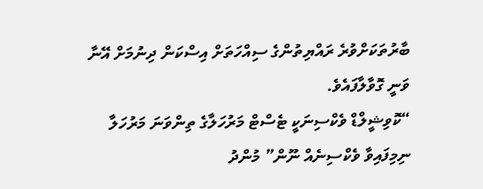ބާރުތަކަށްވުރެ ރައްޔިތުންގެ ސިއްހަތަށް އިސްކަން ދިނުމަށް އޭނާ ވަނީ ގޮވާލާފައެވެ.
“ކޮވިޝީލްޑް ވެކްސިނަކީ ޓެސްޓް މަރުހަލާގެ ތިންވަނަ މަރުހަލާ ނިމިފައިވާ ވެކްސިނެއް ނޫން” މުންދު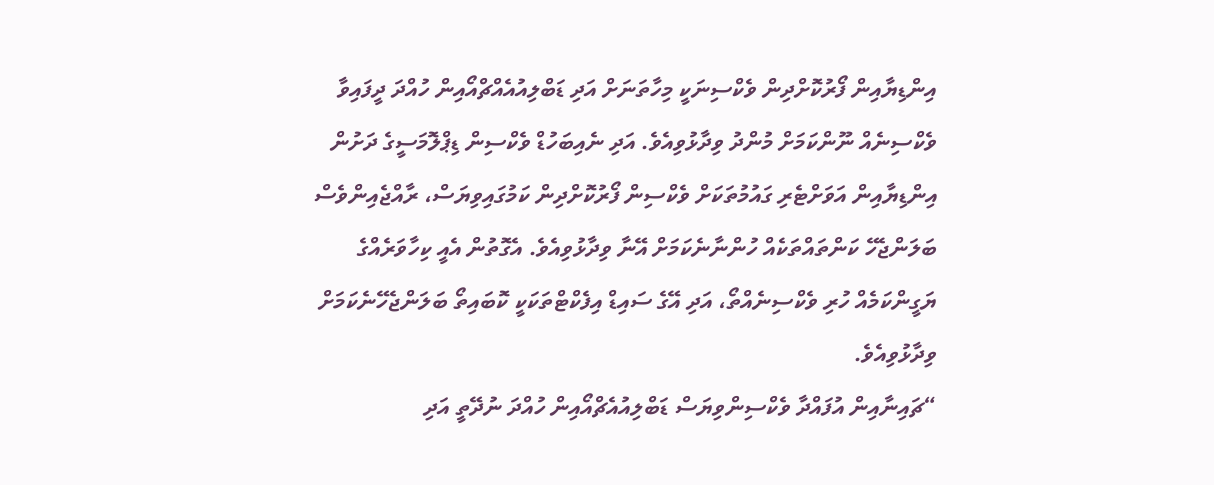އިންޑިޔާއިން ފޯރުކޮށްދިން ވެކްސިނަކީ މިހާތަނަށް އަދި ޑަބްލިއުއެއްޗްއޯއިން ހުއްދަ ދީފައިވާ ވެކްސިނެއް ނޫންކަމަށް މުންދު ވިދާޅުވިއެވެ. އަދި ނެއިބަހުޑް ވެކްސިން ޑިޕްލޮމަސީގެ ދަށުން އިންޑިޔާއިން އަވަށްޓެރި ގައުމުތަކަށް ވެކްސިން ފޯރުކޮށްދިން ކަމުގައިވިޔަސް، ރާއްޖެއިންވެސް ބަލަންޖެހޭ ކަންތައްތަކެއް ހުންނާނެކަމަށް އޭނާ ވިދާޅުވިއެވެ. އެގޮތުން އެއީ ކިހާވަރެއްގެ ޔަގީންކަމެއް ހުރި ވެކްސިނެއްތޯ، އަދި އޭގެ ސައިޑް އިފެކްޓްތަކަކީ ކޮބައިތޯ ބަލަންޖެހޭނެކަމަށް ވިދާޅުވިއެވެ.
“ޗައިނާއިން އުފައްދާ ވެކްސިންވިޔަސް ޑަބްލިއުއެޗްއޯއިން ހުއްދަ ނުދޭތީ އަދި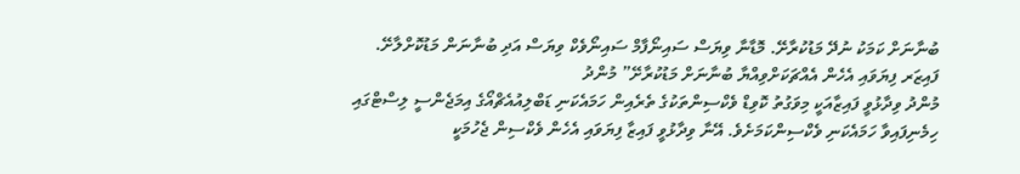ބުނާނަށް ކަމަކު ނުދޭ މަޑުކުރާށޭ. މޮޑާނާ ވިޔަސް ސައިނޯފާމް ސައިނޯވެކް ވިޔަސް އަދި ބުނާނަން މަޑުކޮށްލާށޭ. ފައިޒަރ ފިޔަވައި އެހެން އެއްޗަކަށްވިއްޔާ ބުނާނަށް މަޑުކުރާށޭ” މުންދު
މުންދު ވިދާޅުވީ ފައިޒާއަކީ މިވަގުތު ކޮވިޑް ވެކްސިންތަކުގެ ތެރެއިން ހަމައެކަނި ޑަބްލިއުއެޗްއޯގެ އިމަޖެންސީ ލިސްޓްގައި ހިމެނިފައިވާ ހަމައެކަނި ވެކްސިންކަމަށެވެ. އޭނާ ވިދާޅުވީ ފައިޒާ ފިޔަވައި އެހެން ވެކްސިން ޖެހުމަކީ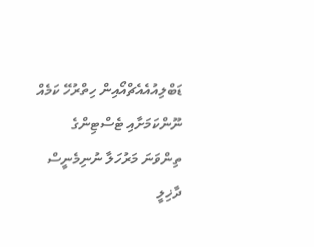ޑަބްލިއުއެއެޗްއޯއިން ހިތްރުހޭ ކަމެއް ނޫންކަމަށާއި ޓެސްޓިންގެ ތިންވަނަ މަރުހަލާ ނުނިމެނީސް ދާޚިލީ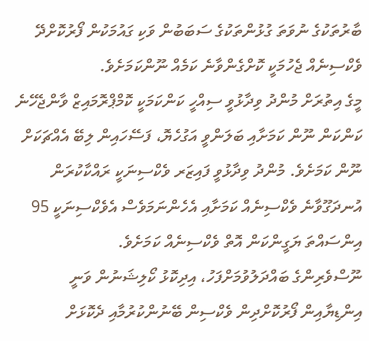ބާރުތަކުގެ ނުވަތަ ގުޅުންތަކުގެ ސަބަބުން ވަކި ގައުމަކުން ފޯރުކޮށްދޭ ވެކްސިނެއް ޖެހުމަކީ ކޮށްގެންވާނެ ކަމެއް ނޫންކަމަށެވެ.
މީގެ އިތުރަށް މުންދު ވިދާޅުވީ ސިއްހީ ކަންކަމަކީ ކޮމްޕްރޮމައިޒް ވާންޖެހޭނެ ކަންކަން ނޫން ކަމަށާއި ބަލަންވީ އަގުހެޔޮ، ފަސޭހައިން ލިބޭ އެއްޗަކަށް ނޫން ކަމަށެވެ. މުންދު ވިދާޅުވީ ފައިޒަރ ވެކްސިނަކީ ރައްކާކުރަން އުނދަގޫވާނެ ވެކްސިނެއް ކަމަށާއި އެހެންނަމަވެސް އެވެކްސިނަކީ 95 އިންސައްތަ ޔަގީންކަން އޮތް ވެކްސިނެއް ކަމަށެވެ.
ނޫސްވެރިންގެ ބައްދަލުވުމަށްފަހު، އިދިކޮޅު ކޯލިޝަނުން ވަނީ އިންޑިޔާއިން ފޯރުކޮށްދިން ވެކްސިން ބޭނުންކުރުމާއި ދެކޮޅަށް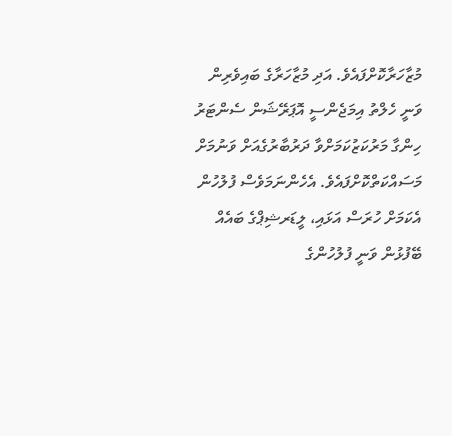މުޒާހަރާކޮށްފައެވެ. އަދި މުޒާހަރާގެ ބައިވެރިން ވަނީ ހެލްތު އިމަޖެންސީ އޮޕަރޭޝަން ސެންޓަރު ހިންގާ މަރުކަޒުކަމަށްވާ ދަރުބާރުގެއަށް ވަނުމަށް މަސައްކަތްކޮށްފައެވެ. އެހެންނަމަވެސް ފުލުހުން އެކަމަށް ހުރަސް އަޅައި، ލީޑަރޝިޕްގެ ބައެއް ބޭފުޅުން ވަނީ ފުލުހުންގެ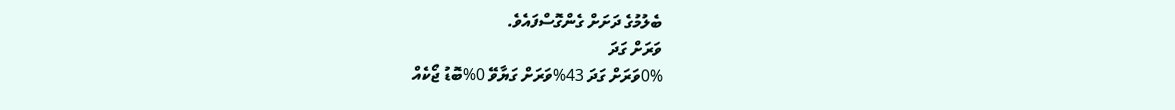ބެލުމުގެ ދަށަށް ގެންގޮސްފައެވެ.
ވަރަށް ގަދަ
0%ވަރަށް ގަދަ 43%ވަރަށް ގަޔާވޭ 0%ބޮޑު ޖޯކެއް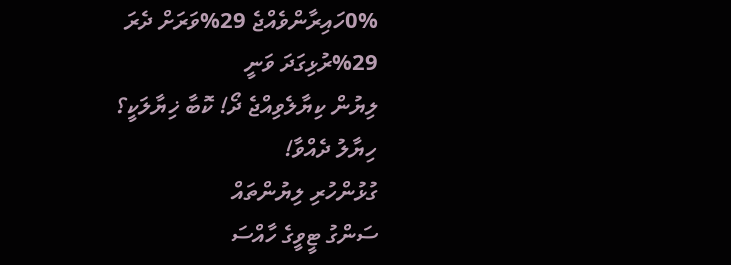0%ހައިރާންވެއްޖެ 29%ވަރަށް ދެރަ 29%ރުޅިގަދަ ވަނީ
ލިޔުން ކިޔާލެވިއްޖެ ދޯ! ކޮބާ ޚިޔާލަކީ؟
ހިޔާލު ދެއްވާ!
ގުޅުންހުރި ލިޔުންތައް
ސަންގު ޓީވީގެ ހާއްސަ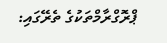ޕްރޮގްރާމްތަކުގެ ތެރޭގައި: